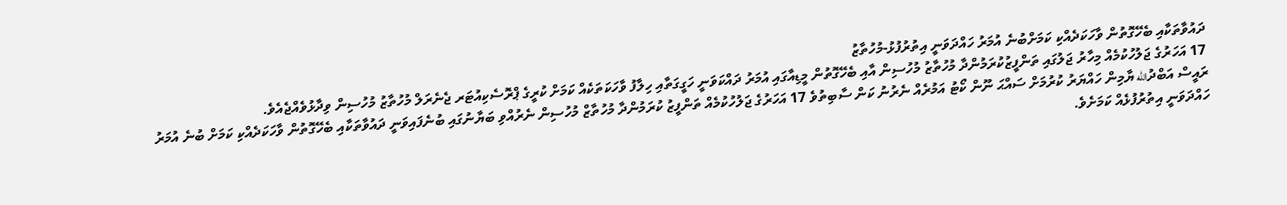ދައުވާތަކާއި ބެހޭގޮތުން ވާހަކަދެއްކި ކަމަށްބުނެ އުމަރު ހައްދަވަނީ އިތުރުފުޅު-މުހުތާޒު
17 އަހަރުގެ ޖަލުހުކުމެއް މިހާރު ޖަލުގައި ތަންފީޒުކުރަމުންދާ މުހުތާޒު މުހުސިން އާއި ބެހޭގޮތުން މީޑިއާގައި އުމަރު ދައްކަވަނީ ހަގީގަތާއި ހިލާފު ވާހަކަތަކެއް ކަމަށް ކުރީގެ ޕްރޮސެކިއުޓަރ ޖެނެރަލް މުހުތާޒު މުހުސިން ވިދާޅުވެއްޖެއެވެ.
ރައީސް އަބްދުالله ޔާމިން ހައްޔަރު ކުރުމަށް ސައްޙަ ނޫން ކޯޓު އަމުރެއް ނެރުނު ކަން ސާބިތުވެ 17 އަހަރުގެ ޖަލުހުކުމެއް ތަންފީޒު ކުރަމުންދާ މުހުތާޒް މުހުސިން ނެރުއްވި ބަޔާނުގައި ބުނެފައިވަނީ ދައުވާތަކާއި ބެހޭގޮތުން ވާހަކަދެއްކި ކަމަށް ބުނެ އުމަރު ހައްދަވަނީ އިތުރުފުޅެއް ކަމަށެވެ.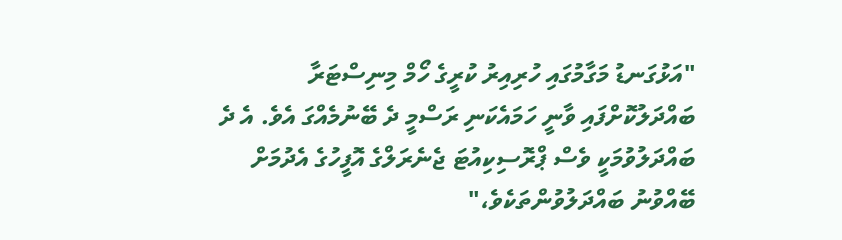"އަޅުގަނޑު މަގާމުގައި ހުރިއިރު ކުރީގެ ހޯމް މިނިސްޓަރާ ބައްދަލުކޮށްފައި ވާނީ ހަމައެކަނި ރަސްމީ ދެ ބޭނުމެއްގަ އެވެ. އެ ދެ ބައްދަލުވުމަކީ ވެސް ޕްރޮސިކިއުޓަ ޖެނެރަލްގެ އޮފީހުގެ އެދުމަށް ބޭއްވުނު ބައްދަލުވުންތަކެވެ،"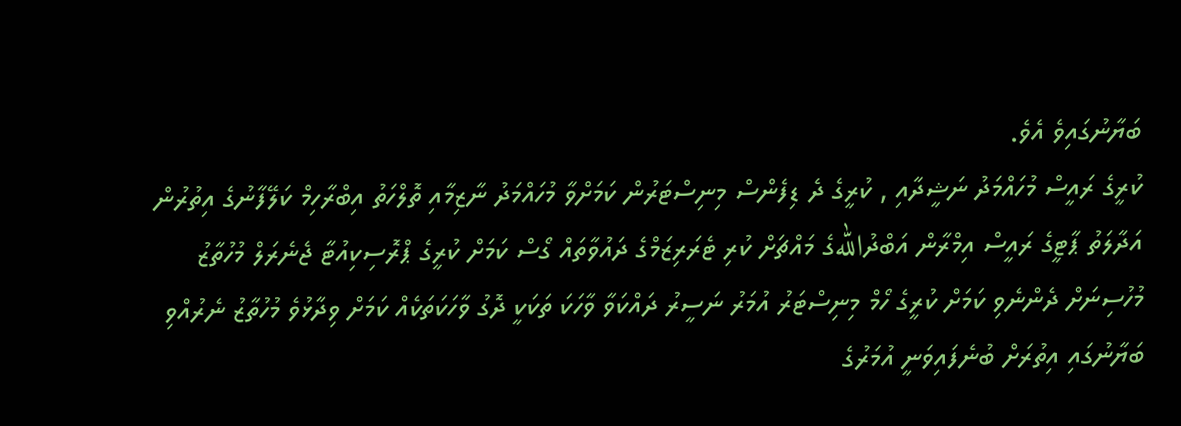ބަޔާނުގައިވެ އެވެ.
ކުރީގެ ރައީސް މުހައްމަދު ނަޝީދާއި , ކުރީގެ ދެ ޑިފެންސް މިނިސްޓަރުން ކަމަށްވާ މުހައްމަދު ނާޒިމާއި ތޮލްހަތު އިބްރާހިމް ކަލޭފާނުގެ އިތުރުން އަދާލަތު ޕާޓީގެ ރައީސް އިމްރާން އަބްދުاللهގެ މައްޗަށް ކުރި ޓެރަރިޒަމްގެ ދައުވާތައް ގޯސް ކަމަށް ކުރީގެ ޕްރޮސިކިއުޓާ ޖެނެރަލް މުހުތާޒު މުހުސިނަށް ދެންނެވި ކަމަށް ކުރީގެ ހޯމް މިނިސްޓަރު އުމަރު ނަސީރު ދައްކަވާ ވާހަކަ ތަކަކީ ދޮގު ވާހަކަތަކެއް ކަމަށް ވިދާޅުވެ މުހުތާޒު ނެރުއްވި ބަޔާނުގައި އިތުރަށް ބުނެފައިވަނީ އުމަރުގެ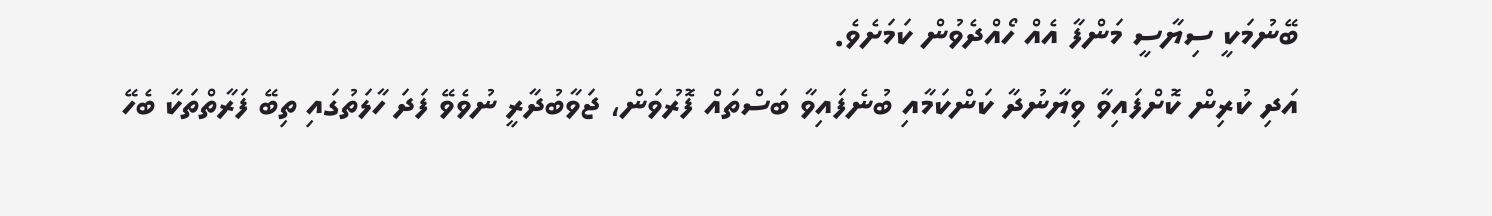ބޭނުމަކީ ސިޔާސީ މަންފާ އެއް ހޯއްދެވުން ކަމަށެވެ.
އަދި ކުރިން ކޮށްފައިވާ ވިޔާނުދާ ކަންކަމާއި ބުނެފައިވާ ބަސްތައް ފޮރުވަން، ޖަވާބުދާރީ ނުވެވޭ ފަދަ ހާލަތުގައި ތިބޭ ފަރާތްތަކާ ބެހޭ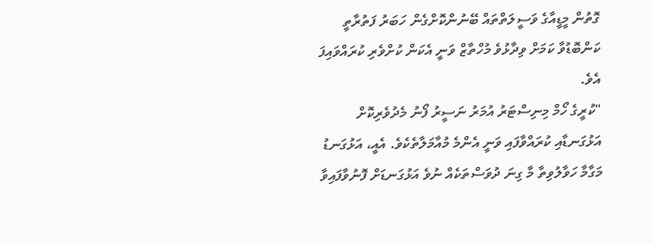ގޮތުން މީޑީއާގެ ވަސީލަތްތައް ބޭނުންކޮށްގެން ހަބަރު ފަތުރާތީ ކަންބޮޑުވާ ކަމަށް ވިދާޅުވެ މުހްތާޒް ވަނީ އެކަން ކުށްވެރި ކުރައްވައިފަ އެވެ.
"ކުރީގެ ހޯމް މިނިސްޓަރު އުމަރު ނަސީރު ފޯނު މެދުވެރިކޮށް އަޅުގަނޑާއި ކުރައްވާފައި ވަނީ އެންމެ މުއާމަލާތެކެވެ. އެއީ، އަޅުގަނޑު މަގާމާ ހަވާލުވިތާ މާ ގިނަ ދުވަސްތަކެއް ނުވެ އަޅުގަނޑަށް ފޮނުވާފައިވާ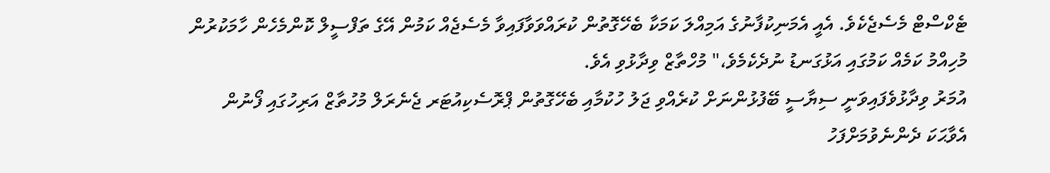ޓެކްސްޓް މެސެޖެކެވެ. އެއީ އެމަނިކުފާނުގެ އަމިއްލަ ކަމަކާ ބެހޭގޮތުން ކުރައްވަވާފައިވާ މެސެޖެއް ކަމުން އޭގެ ތަފްސީލް ކޮންމެހެން ހާމަކުރުން މުހިއްމު ކަމެއް ކަމުގައި އަޅުގަނޑު ނުދެކެމެވެ،" މުހްތާޒް ވިދާޅުވި އެވެ.
އުމަރު ވިދާޅުވެފައިވަނީ ސިޔާސީ ބޭފުޅުންނަށް ކުރެއްވި ޖަލު ހުކުމާއި ބެހޭގޮތުން ޕްރޮސެކިއުޓަރ ޖެނެރަލް މުހުތާޒް އަރިހުގައި ފޯނުން އެވާޙަކަ ދެންނެވުމަށްފަހު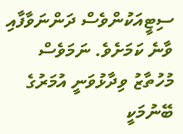ސިޓީއަކުންވެސް ދަންނަވާފާއި ވާނެ ކަމަށެވެ. ނަމަވެސް މުހުތާޒު ވިދާޅުވަނީ އުމަރުގެ ބޭނުމަކީ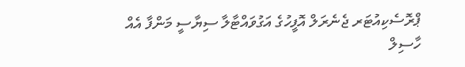ޕްރޮސެކިއުޓަރ ޖެނެރަލް އޮފީހުގެ އަގުވައްޓާލާ ސިޔާސީ މަންފާ އެއް ހާސިލް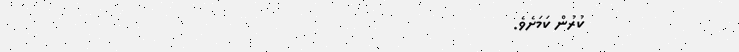ކުރުން ކަމަށެވެ.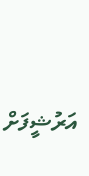އަރުޝީފަށް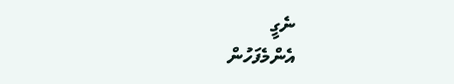ނެގީ
އެންމެފަހުން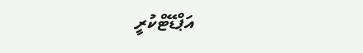އަޕްޑޭޓްކުރީ